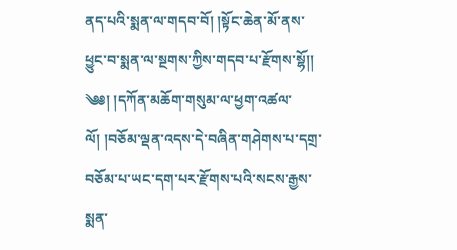ནད་པའི་སྨན་ལ་གདབ་བོ། །སྟོང་ཆེན་མོ་ནས་ཕྱུང་བ་སྨན་ལ་སྔགས་ཀྱིས་གདབ་པ་རྫོགས་སྷོ།། ༄༅། །དཀོན་མཆོག་གསུམ་ལ་ཕྱག་འཚལ་ལོ། །བཅོམ་ལྡན་འདས་དེ་བཞིན་གཤེགས་པ་དགྲ་བཅོམ་པ་ཡང་དག་པར་རྫོགས་པའི་སངས་རྒྱས་སྨན་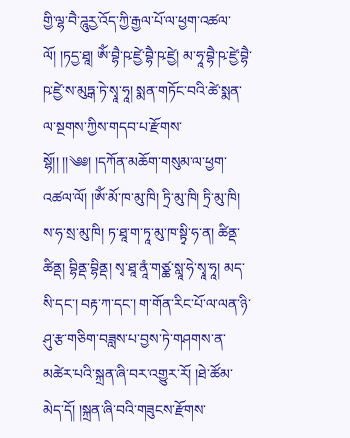གྱི་ལྷ་བཻ་ཌཱུརྱ་འོད་ཀྱི་རྒྱལ་པོ་ལ་ཕྱག་འཚལ་ལོ། །ཏདྱ་ཐཱ། ཨོཾ་བྷཻ་ཥ་ཛྱེ་བྷཻ་ཥ་ཛྱེ། མ་ཧཱ་བྷཻ་ཥ་ཛྱེ་བྷཻ་ཥ་ཛྱེ་ས་མུཏྒ་ཏེ་སྭཱ་ཧཱ། སྨན་གཏོང་བའི་ཚེ་སྨན་ལ་སྔགས་ཀྱིས་གདབ་པ་རྫོགས་སྷོ།། །།༄༅། །དཀོན་མཆོག་གསུམ་ལ་ཕྱག་འཚལ་ལོ། །ཨོཾ་མོ་ཁ་མུ་ཁི། ཏྲི་མུ་ཁི། ཏྲི་མུ་ཁི། ས་ཧ་སྲ་མུ་ཁི། ཏ་ཐཱ་ག་ཏཱ་མུ་ཁ་སྟྭི་ཧ་ན། ཚིནྡ་ཚིནྡ། བྷིནྡ་བྷིནྡ། སྭ་ཐཱ་ནཱཾ་གཙྪ་སླཱ་ཧེ་སྭཱ་ཧཱ། མད་སི་དང་། བརྟ་ཀ་དང་། ག་གོན་རིང་པོ་ལ་ལན་ཉི་ཤུ་རྩ་གཅིག་བཟླས་པ་བྱས་ཏེ་གཤགས་ན་མཚེར་པའི་སྐྲན་ཞི་བར་འགྱུར་རོ། །ཐེ་ཚོམ་མེད་དོ། །སྐྲན་ཞི་བའི་གཟུངས་རྫོགས་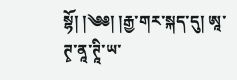སྷོ། །༄༅། །རྒྱ་གར་སྐད་དུ། ཨཱ་ཊྭ་ནཱ་ཊཱི་ཡ་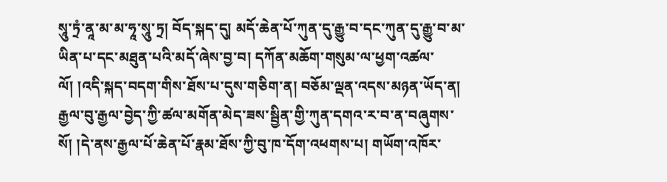སཱུ་ཏྲཾ་ནཱ་མ་མ་ཧཱ་སཱུ་ཏྲ། བོད་སྐད་དུ། མདོ་ཆེན་པོ་ཀུན་དུ་རྒྱུ་བ་དང་ཀུན་དུ་རྒྱུ་བ་མ་ཡིན་པ་དང་མཐུན་པའི་མདོ་ཞེས་བྱ་བ། དཀོན་མཆོག་གསུམ་ལ་ཕྱག་འཚལ་ལོ། །འདི་སྐད་བདག་གིས་ཐོས་པ་དུས་གཅིག་ན། བཅོམ་ལྡན་འདས་མཉན་ཡོད་ན། རྒྱལ་བུ་རྒྱལ་བྱེད་ཀྱི་ཚལ་མགོན་མེད་ཟས་སྦྱིན་གྱི་ཀུན་དགའ་ར་བ་ན་བཞུགས་སོ། །དེ་ནས་རྒྱལ་པོ་ཆེན་པོ་རྣམ་ཐོས་ཀྱི་བུ་ཁ་དོག་འཕགས་པ། གཡོག་འཁོར་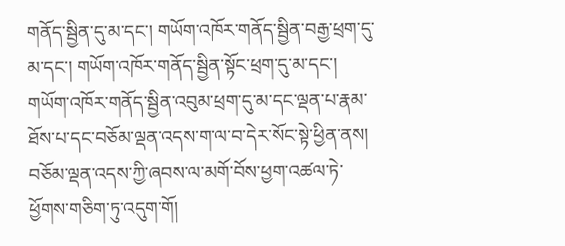གནོད་སྦྱིན་དུ་མ་དང་། གཡོག་འཁོར་གནོད་སྦྱིན་བརྒྱ་ཕྲག་དུ་མ་དང་། གཡོག་འཁོར་གནོད་སྦྱིན་སྟོང་ཕྲག་དུ་མ་དང་། གཡོག་འཁོར་གནོད་སྦྱིན་འབུམ་ཕྲག་དུ་མ་དང་ལྡན་པ་རྣམ་ཐོས་པ་དང་བཅོམ་ལྡན་འདས་ག་ལ་བ་དེར་སོང་སྟེ་ཕྱིན་ནས། བཅོམ་ལྡན་འདས་ཀྱི་ཞབས་ལ་མགོ་བོས་ཕྱག་འཚལ་ཏེ་ཕྱོགས་གཅིག་ཏུ་འདུག་གོ།